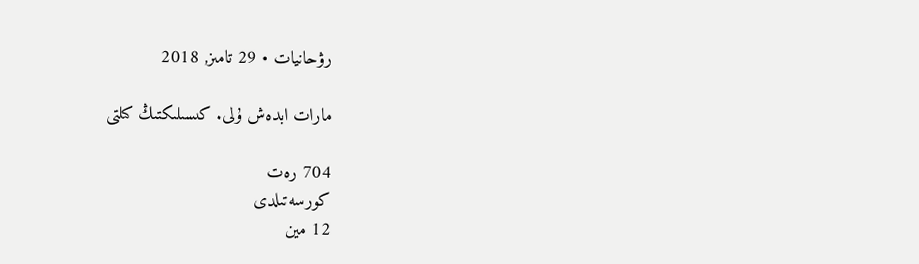رۋحانيات • 29 تامىز, 2018

مارات ابدەش ۇلى. كىسىلىكتىڭ كىلتى

704 رەت
كورسەتىلدى
12 مين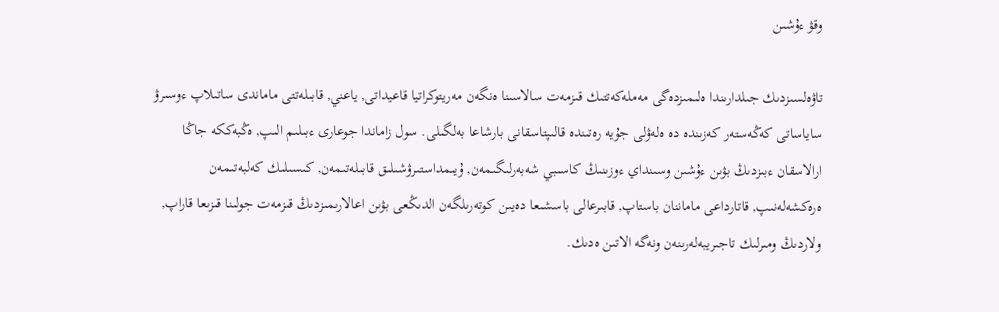وقۋ ءۇشىن

تاۋەلسىزدىك جىلدارىندا ەلىمىزدەگى مەملەكەتتىك قىزمەت سالاسىنا ەنگەن مەريتوكراتيا قاعيداتى, ياعني, قابىلەتتى ماماندى ساتىلاپ ءوسىرۋ ساياساتى كەڭەستەر كەزىندە دە ەلەۋلى جۇيە رەتىندە قالىپتاسقانى بارشاعا بەلگىلى. سول زاماندا جوعارى ءبىلىم الىپ, ەڭبەككە جاڭا ارالاسقان ءبىزدىڭ بۋىن ءۇشىن وسىنداي ءوزىنىڭ كاسىبي شەبەرلىگىمەن, ۇيىمداستىرۋشىلىق قابىلەتىمەن, كىسىلىك كەلبەتىمەن ەرەكشەلەنىپ, قاتارداعى ماماننان باستاپ, قابىرعالى باسشىعا دەيىن كوتەرىلگەن الدىڭعى بۋىن اعالارىمىزدىڭ قىزمەت جولىنا قىزىعا قاراپ, ولاردىڭ ومىرلىك تاجىريبەلەرىنەن ونەگە الاتىن ەدىك.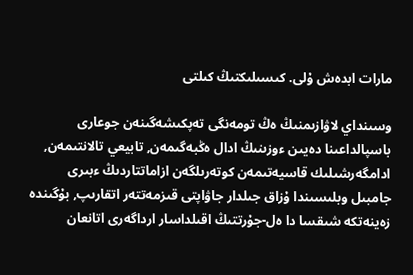مارات ابدەش ۇلى. كىسىلىكتىڭ كىلتى

وسىنداي لاۋازىمنىڭ ەڭ تومەنگى تەپكىشەگىنەن جوعارى باسپالداعىنا دەيىن ءوزىنىڭ ادال ەڭبەگىمەن, تابيعي تالانتىمەن, ادامگەرشىلىك قاسيەتىمەن كوتەرىلگەن ازاماتتاردىڭ ءبىرى جامبىل وبلىسىندا ۇزاق جىلدار جاۋاپتى قىزمەتتەر اتقارىپ, بۇگىندە زەينەتكە شىقسا دا ەل-جۇرتتىڭ اقىلداسار ارداگەرى اتانعان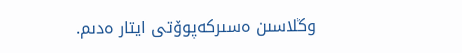وڭلاسىن ەسىركەپوۆتى ايتار ەدىم.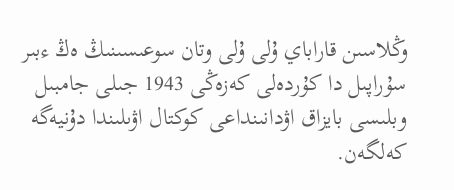وڭلاسىن قاراباي ۇلى ۇلى وتان سوعىسىنىڭ ەڭ ءبىر سۇراپىل دا كۇردەلى كەزەڭى 1943 جىلى جامبىل وبلىسى بايزاق اۋدانىنداعى كوكتال اۋىلىندا دۇنيەگە كەلگەن.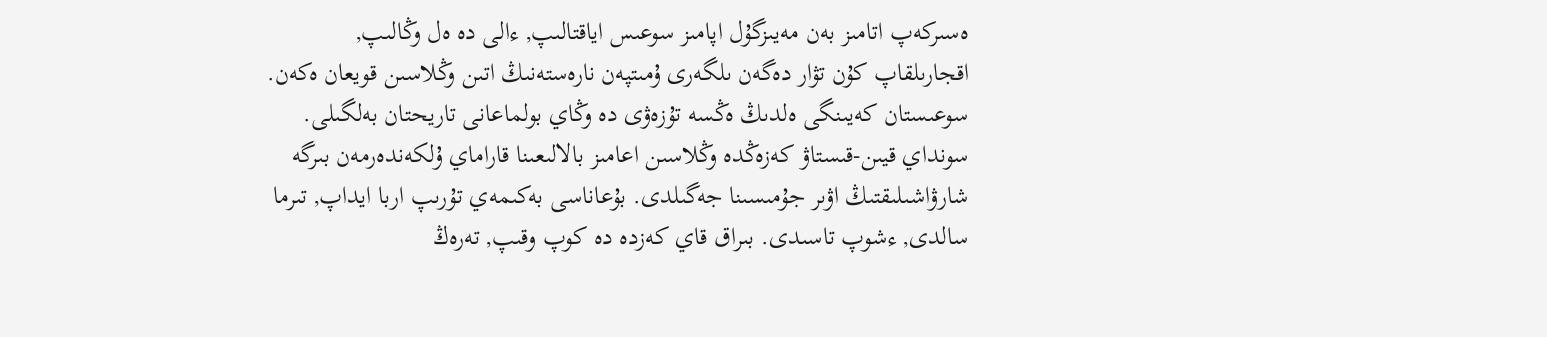ەسىركەپ اتامىز بەن مەيىزگۇل اپامىز سوعىس اياقتالىپ, ءالى دە ەل وڭالىپ, اقجارىلقاپ كۇن تۋار دەگەن ىلگەرى ۇمىتپەن نارەستەنىڭ اتىن وڭلاسىن قويعان ەكەن. سوعىستان كەيىنگى ەلدىڭ ەڭسە تۇزەۋى دە وڭاي بولماعانى تاريحتان بەلگىلى. سونداي قيىن-قىستاۋ كەزەڭدە وڭلاسىن اعامىز بالالىعىنا قاراماي ۇلكەندەرمەن بىرگە شارۋاشىلىقتىڭ اۋىر جۇمىسىنا جەگىلدى. بۇعاناسى بەكىمەي تۇرىپ اربا ايداپ, تىرما سالدى, ءشوپ تاسىدى. بىراق قاي كەزدە دە كوپ وقىپ, تەرەڭ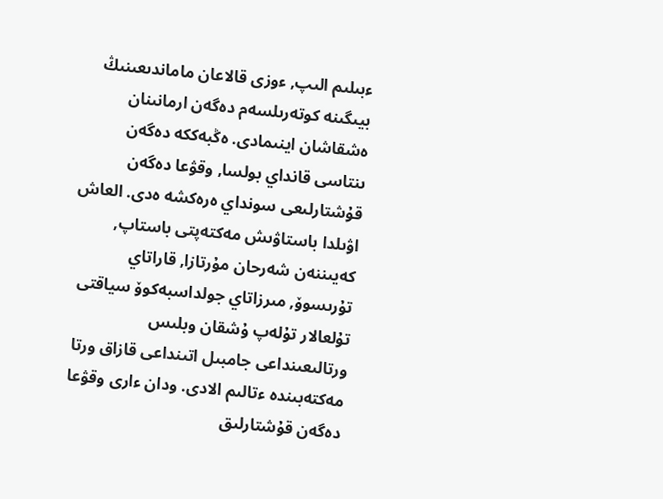ءبىلىم الىپ, ءوزى قالاعان ماماندىعىنىڭ بيىگىنە كوتەرىلسەم دەگەن ارمانىنان ەشقاشان اينىمادى. ەڭبەككە دەگەن ىنتاسى قانداي بولسا, وقۋعا دەگەن قۇشتارلىعى سونداي ەرەكشە ەدى. العاش اۋىلدا باستاۋىش مەكتەپتى باستاپ, كەيىننەن شەرحان مۇرتازا, قاراتاي تۇرىسوۆ, مىرزاتاي جولداسبەكوۆ سياقتى تۇلعالار تۇلەپ ۇشقان وبلىس ورتالىعىنداعى جامبىل اتىنداعى قازاق ورتا مەكتەبىندە ءتالىم الادى. ودان ءارى وقۋعا دەگەن قۇشتارلىق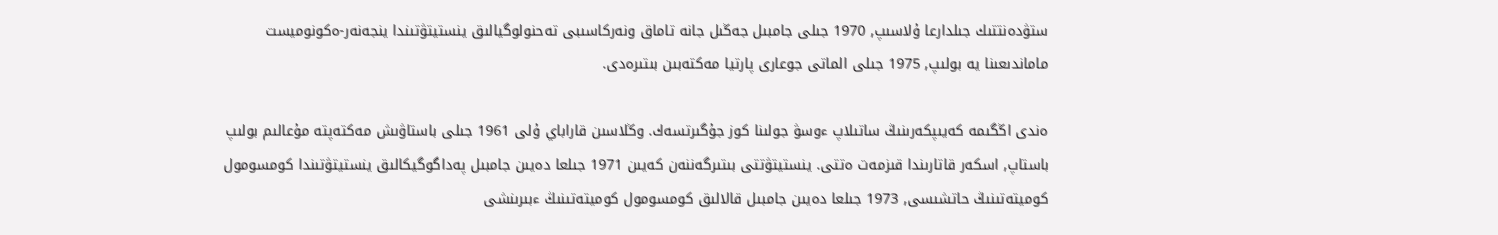ستۋدەنتتىك جىلدارعا ۇلاسىپ, 1970 جىلى جامبىل جەڭىل جانە تاماق ونەركاسىبى تەحنولوگيالىق ينستيتۋتىندا ينجەنەر-ەكونوميست ماماندىعىنا يە بولىپ, 1975 جىلى الماتى جوعارى پارتيا مەكتەبىن بىتىرەدى.

ەندى اڭگىمە كەيىپكەرىنىڭ ساتىلاپ ءوسۋ جولىنا كوز جۇگىرتسەك. وڭلاسىن قاراباي ۇلى 1961 جىلى باستاۋىش مەكتەپتە مۇعالىم بولىپ باستاپ, اسكەر قاتارىندا قىزمەت ەتتى. ينستيتۋتتى بىتىرگەننەن كەيىن 1971 جىلعا دەيىن جامبىل پەداگوگيكالىق ينستيتۋتىندا كومسومول كوميتەتىنىڭ حاتشىسى, 1973 جىلعا دەيىن جامبىل قالالىق كومسومول كوميتەتىنىڭ ءبىرىنشى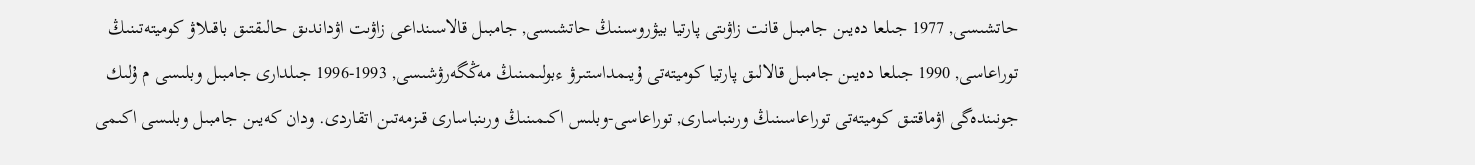حاتشىسى, 1977 جىلعا دەيىن جامبىل قانت زاۋىتى پارتيا بيۋروسىنىڭ حاتشىسى, جامبىل قالاسىنداعى زاۋىت اۋداندىق حالىقتىق باقىلاۋ كوميتەتىنىڭ توراعاسى, 1990 جىلعا دەيىن جامبىل قالالىق پارتيا كوميتەتى ۇيىمداستىرۋ ءبولىمىنىڭ مەڭگەرۋشىسى, 1993-1996 جىلدارى جامبىل وبلىسى م ۇلىك جونىندەگى اۋماقتىق كوميتەتى توراعاسىنىڭ ورىنباسارى, توراعاسى-وبلىس اكىمىنىڭ ورىنباسارى قىزمەتىن اتقاردى. ودان كەيىن جامبىل وبلىسى اكىمى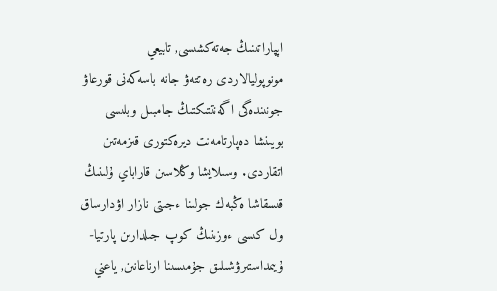اپپاراتىنىڭ جەتەكشىسى, تابيعي مونوپوليالاردى رەتتەۋ جانە باسەكەنى قورعاۋ جونىندەگى اگەنتتىكتىڭ جامبىل وبلىسى بويىنشا دەپارتامەنت ديرەكتورى قىزمەتىن اتقاردى. وسىلايشا وڭلاسىن قاراباي ۇلىنىڭ قىسقاشا ەڭبەك جولىنا ءجىتى نازار اۋدارساق ول كىسى ءوزىنىڭ كوپ جىلدارىن پارتيا-ۇيىمداستىرۋشىلىق جۇمىسىنا ارناعانىن, ياعني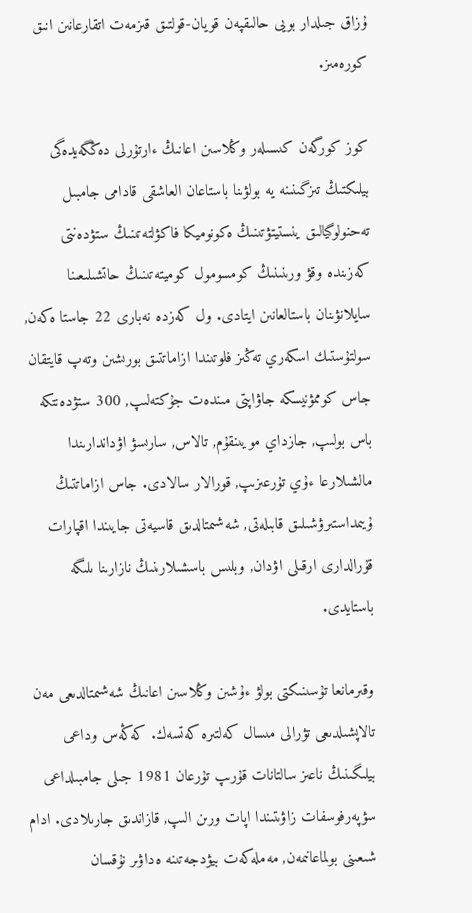ۇزاق جىلدار بويى حالىقپەن قويان-قولتىق قىزمەت اتقارعانىن انىق كورەمىز.

كوز كورگەن كىسىلەر وڭلاسىن اعانىڭ ءارتۇرلى دەڭگەيدەگى بيلىكتىڭ تىزگىنىنە يە بولۋىنا باستاعان العاشقى قادامى جامبىل تەحنولوگيالىق ينستيتۋتىنىڭ ەكونوميكا فاكۋلتەتىنىڭ ستۋدەنتى كەزىندە وقۋ ورىنىنىڭ كومسومول كوميتەتىنىڭ حاتشىلىعىنا سايلانۋىنان باستالعانىن ايتادى. ول كەزدە نەبارى 22 جاستا ەكەن, سولتۇستىك اسكەري تەڭىز فلوتىندا ازاماتتىق بورىشىن وتەپ قايتقان جاس كوممۋنيسكە جاۋاپتى مىندەت جۇكتەلىپ, 300 ستۋدەنتكە باس بولىپ, جازداي مويىنقۇم, تالاس, سارىسۋ اۋداندارىندا مالشىلارعا ءۇي تۇرعىزىپ, قورالار سالادى. جاس ازاماتتىڭ ۇيىمداستىرۋشىلىق قابىلەتى, شەشىمتالدىق قاسيەتى جايىندا اقپارات قۇرالدارى ارقىلى اۋدان, وبلىس باسشىلارىنىڭ نازارىنا ىلىگە باستايدى.

وقىرمانعا تۇسىنىكتى بولۋ ءۇشىن وڭلاسىن اعانىڭ شەشىمتالدىعى مەن تالاپشىلدىعى تۋرالى مىسال كەلتىرە كەتسەك. كەڭەس وداعى بيلىگىنىڭ ناعىز سالتانات قۇرىپ تۇرعان 1981 جىلى جامبىلداعى سۋپەرفوسفات زاۋىتىندا اپات ورىن الىپ, قازاندىق جارىلادى. ادام شىعىنى بولماعانىمەن, مەملەكەت بيۋدجەتىنە ەداۋىر نۇقسان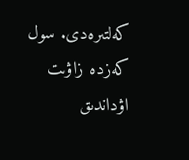كەلتىرەدى. سول كەزدە زاۋىت اۋداندىق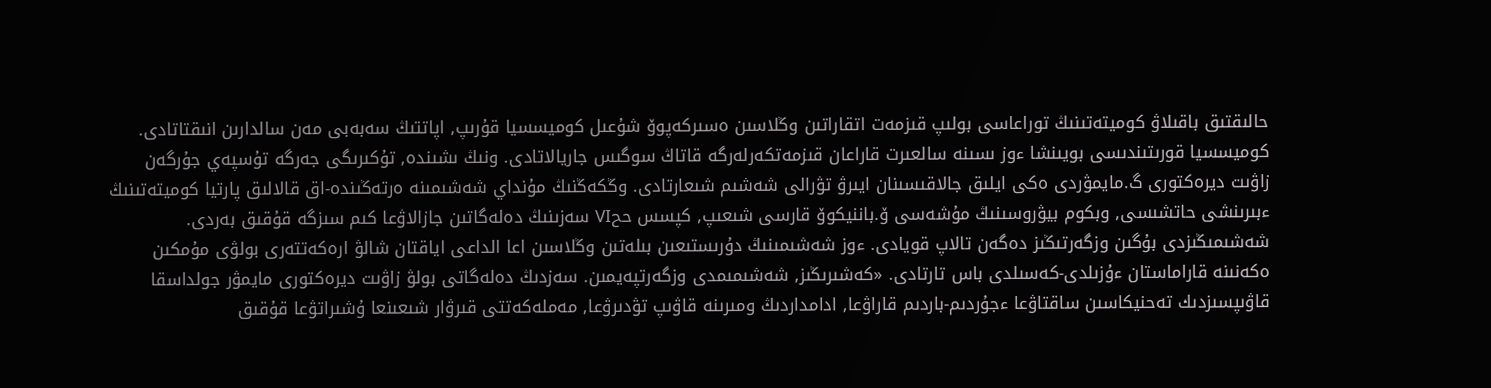حالىقتىق باقىلاۋ كوميتەتىنىڭ توراعاسى بولىپ قىزمەت اتقاراتىن وڭلاسىن ەسىركەپوۆ شۇعىل كوميسسيا قۇرىپ, اپاتتىڭ سەبەبى مەن سالدارىن انىقتاتادى. كوميسسيا قورىتىندىسى بويىنشا ءوز ىسىنە سالعىرت قاراعان قىزمەتكەرلەرگە قاتاڭ سوگىس جاريالاتادى. ونىڭ ىشىندە, تۇكىرىگى جەرگە تۇسپەي جۇرگەن زاۋىت ديرەكتورى گ.مايمۋردى ەكى ايلىق جالاقىسىنان ايىرۋ تۋرالى شەشىم شىعارتادى. وڭكەڭنىڭ مۇنداي شەشىمىنە ەرتەڭىندە-اق قالالىق پارتيا كوميتەتىنىڭ ءبىرىنشى حاتشىسى, وبكوم بيۋروسىنىڭ مۇشەسى ۆ.باننيكوۆ قارسى شىعىپ, كپسس ححVI سەزىنىڭ دەلەگاتىن جازالاۋعا كىم سىزگە قۇقىق بەردى. شەشىمىڭىزدى بۇگىن وزگەرتىڭىز دەگەن تالاپ قويادى. ءوز شەشىمىنىڭ دۇرىستىعىن بىلەتىن وڭلاسىن اعا الداعى اياقتان شالۋ ارەكەتتەرى بولۋى مۇمكىن ەكەنىنە قاراماستان ءۇزىلدى-كەسىلدى باس تارتادى. «كەشىرىڭىز, شەشىمىمدى وزگەرتپەيمىن. سەزدىڭ دەلەگاتى بولۋ زاۋىت ديرەكتورى مايمۋر جولداسقا قاۋىپسىزدىك تەحنيكاسىن ساقتاۋعا ءجۇردىم-باردىم قاراۋعا, ادامداردىڭ ومىرىنە قاۋىپ تۋدىرۋعا, مەملەكەتتى قىرۋار شىعىنعا ۇشىراتۋعا قۇقىق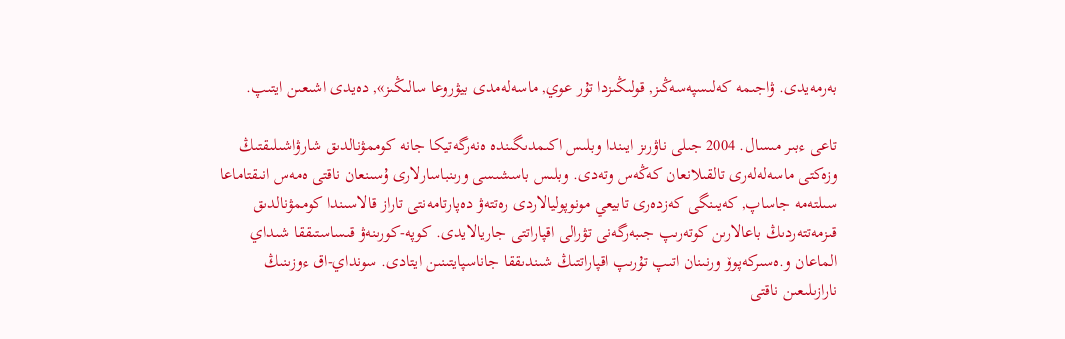بەرمەيدى. ۋاجىمە كەلىسپەسەڭىز, قولىڭىزدا تۇر عوي, ماسەلەمدى بيۋروعا سالىڭىز», دەيدى اشىعىن ايتىپ.

تاعى ءبىر مىسال. 2004 جىلى ناۋرىز ايىندا وبلىس اكىمدىگىندە ەنەرگەتيكا جانە كوممۋنالدىق شارۋاشىلىقتىڭ وزەكتى ماسەلەلەرى تالقىلانعان كەڭەس وتەدى. وبلىس باسشىسى ورىنباسارلارى ۇسىنعان ناقتى ەمەس انىقتاماعا سىلتەمە جاساپ, كەيىنگى كەزدەرى تابيعي مونوپوليالاردى رەتتەۋ دەپارتامەنتى تاراز قالاسىندا كوممۋنالدىق قىزمەتتەردىڭ باعالارىن كوتەرىپ جىبەرگەنى تۋرالى اقپاراتتى جاريالايدى. كوپە-كورىنەۋ قىساستىققا شىداي الماعان و.ەسىركەپوۆ ورنىنان اتىپ تۇرىپ اقپاراتتىڭ شىندىققا جاناسپايتىنىن ايتادى. سونداي-اق ءوزىنىڭ نارازىلىعىن ناقتى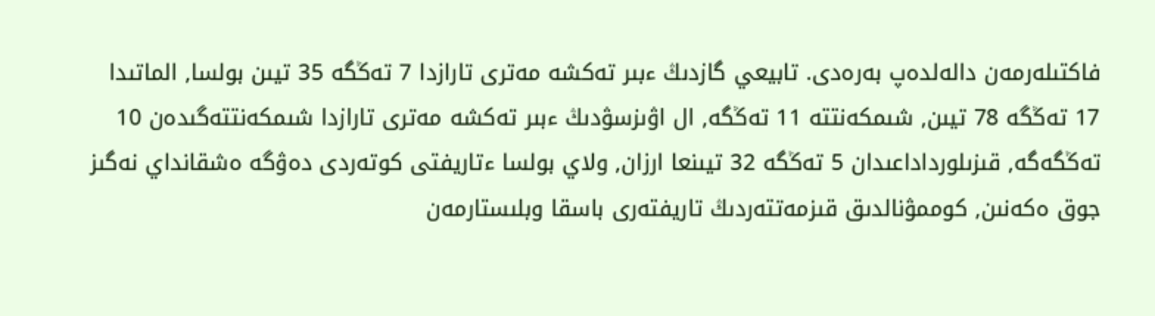فاكتىلەرمەن دالەلدەپ بەرەدى. تابيعي گازدىڭ ءبىر تەكشە مەترى تارازدا 7 تەڭگە 35 تيىن بولسا, الماتىدا 17 تەڭگە 78 تيىن, شىمكەنتتە 11 تەڭگە, ال اۋىزسۋدىڭ ءبىر تەكشە مەترى تارازدا شىمكەنتتەگىدەن 10 تەڭگەگە, قىزىلورداداعىدان 5 تەڭگە 32 تيىنعا ارزان, ولاي بولسا ءتاريفتى كوتەردى دەۋگە ەشقانداي نەگىز جوق ەكەنىن, كوممۋنالدىق قىزمەتتەردىڭ تاريفتەرى باسقا وبلىستارمەن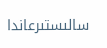سالىستىرعاندا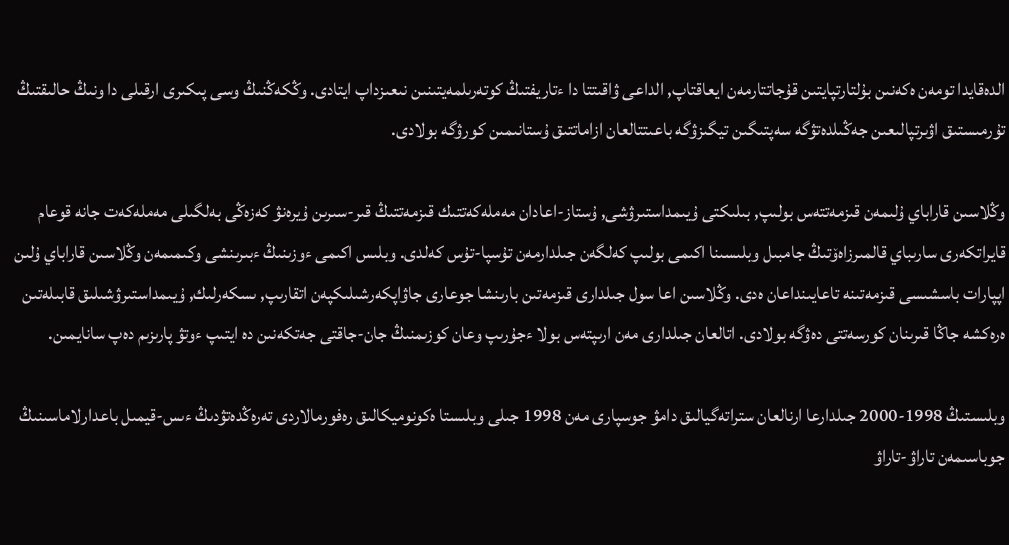الدەقايدا تومەن ەكەنىن بۇلتارتپايتىن قۇجاتتارمەن ايعاقتاپ, الداعى ۋاقىتتا دا ءتاريفتىڭ كوتەرىلمەيتىنىن نىعىزداپ ايتادى. وڭكەڭنىڭ وسى پىكىرى ارقىلى دا ونىڭ حالىقتىڭ تۇرمىستىق اۋىرتپالىعىن جەڭىلدەتۋگە سەپتىگىن تيگىزۋگە باعىتتالعان ازاماتتىق ۇستانىمىن كورۋگە بولادى.

وڭلاسىن قاراباي ۇلىمەن قىزمەتتەس بولىپ, بىلىكتى ۇيىمداستىرۋشى, ۇستاز-اعادان مەملەكەتتىك قىزمەتتىڭ قىر-سىرىن ۇيرەنۋ كەزەڭى بەلگىلى مەملەكەت جانە قوعام قايراتكەرى سارىباي قالمىرزاەۆتىڭ جامبىل وبلىسىنا اكىمى بولىپ كەلگەن جىلدارمەن تۇسپا-تۇس كەلدى. وبلىس اكىمى ءوزىنىڭ ءبىرىنشى وكىمىمەن وڭلاسىن قاراباي ۇلىن اپپارات باسشىسى قىزمەتىنە تاعايىنداعان ەدى. وڭلاسىن اعا سول جىلدارى قىزمەتىن بارىنشا جوعارى جاۋاپكەرشىلىكپەن اتقارىپ, ىسكەرلىك, ۇيىمداستىرۋشىلىق قابىلەتىن ەرەكشە جاڭا قىرىنان كورسەتتى دەۋگە بولادى. اتالعان جىلدارى مەن ارىپتەس بولا ءجۇرىپ وعان كوزىمنىڭ جان-جاقتى جەتكەنىن دە ايتىپ ءوتۋ پارىزىم دەپ سانايمىن.

وبلىستىڭ 1998-2000 جىلدارعا ارنالعان ستراتەگيالىق دامۋ جوسپارى مەن 1998 جىلى وبلىستا ەكونوميكالىق رەفورمالاردى تەرەڭدەتۋدىڭ ءىس-قيمىل باعدارلاماسىنىڭ جوباسىمەن تاراۋ-تاراۋ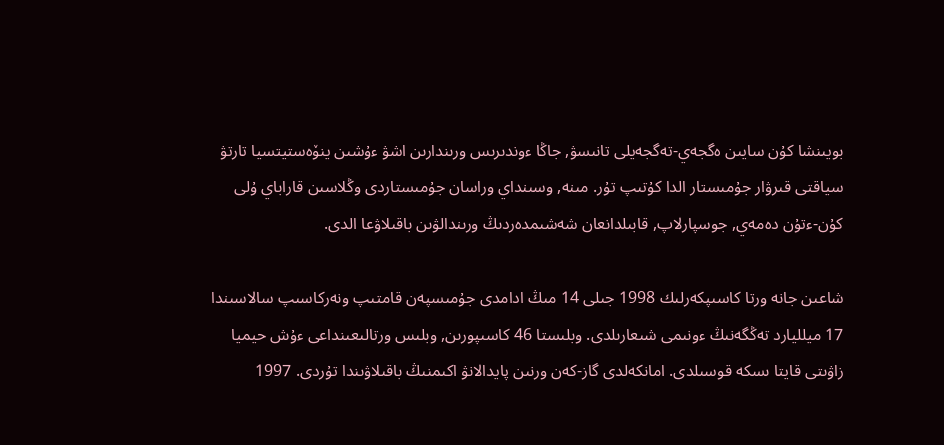بويىنشا كۇن سايىن ەگجەي-تەگجەيلى تانىسۋ, جاڭا ءوندىرىس ورىندارىن اشۋ ءۇشىن ينۆەستيتسيا تارتۋ سياقتى قىرۋار جۇمىستار الدا كۇتىپ تۇر. مىنە, وسىنداي وراسان جۇمىستاردى وڭلاسىن قاراباي ۇلى كۇن-ءتۇن دەمەي, جوسپارلاپ, قابىلدانعان شەشىمدەردىڭ ورىندالۋىن باقىلاۋعا الدى.

شاعىن جانە ورتا كاسىپكەرلىك 1998 جىلى 14 مىڭ ادامدى جۇمىسپەن قامتىپ ونەركاسىپ سالاسىندا 17 ميلليارد تەڭگەنىڭ ءونىمى شىعارىلدى. وبلىستا 46 كاسىپورىن, وبلىس ورتالىعىنداعى ءۇش حيميا زاۋىتى قايتا ىسكە قوسىلدى. امانكەلدى گاز-كەن ورنىن پايدالانۋ اكىمنىڭ باقىلاۋىندا تۇردى. 1997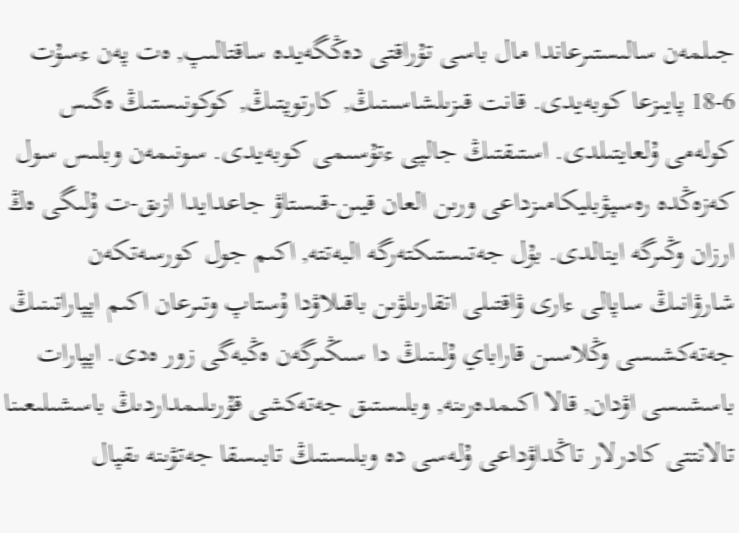جىلمەن سالىستىرعاندا مال باسى تۇراقتى دەڭگەيدە ساقتالىپ, ەت پەن ءسۇت 6-18 پايىزعا كوبەيدى. قانت قىزىلشاسىنىڭ, كارتوپتىڭ, كوكونىستىڭ ەگىس كولەمى ۇلعايتىلدى. استىقتىڭ جالپى ءتۇسىمى كوبەيدى. سونىمەن وبلىس سول كەزەڭدە رەسپۋبليكامىزداعى ورىن العان قيىن-قىستاۋ جاعدايدا ازىق-ت ۇلىگى ەڭ ارزان وڭىرگە اينالدى. بۇل جەتىستىكتەرگە البەتتە, اكىم جول كورسەتكەن شارۋانىڭ ساپالى ءارى ۋاقتىلى اتقارىلۋىن باقىلاۋدا ۇستاپ وتىرعان اكىم اپپاراتىنىڭ جەتەكشىسى وڭلاسىن قاراباي ۇلىنىڭ دا سىڭىرگەن ەڭبەگى زور ەدى. اپپارات باسشىسى اۋدان, قالا اكىمدەرىنە, وبلىستىق جەتەكشى قۇرىلىمداردىڭ باسشىلىعىنا تالانتتى كادرلار تاڭداۋداعى ۇلەسى دە وبلىستىڭ تابىسقا جەتۋىنە ىقپال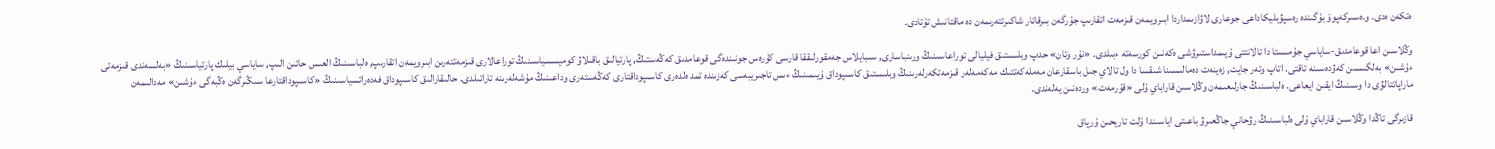ەتكەن ەدى. و.ەسىركەپوۆ بۇگىندە رەسپۋبليكاداعى جوعارى لاۋازىمداردا ابىرويمەن قىزمەت اتقارىپ جۇرگەن بىرقاتار شاكىرتتەرىمەن دە ماقتانىش تۇتادى.

وڭلاسىن اعا قوعامدىق-ساياسي جۇمىستا دا تالانتتى ۇيىمداستىرۋشى ەكەنىن كورسەتە ءبىلدى. «نۇر وتان» حدپ وبلىستىق فيليالى توراعاسىنىڭ ورىنباسارى, سىبايلاس جەمقورلىققا قارسى كۇرەس جونىندەگى قوعامدىق كەڭەستىڭ, پارتيالىق باقىلاۋ كوميسسياسىنىڭ توراعالارى قىزمەتتەرىن ابىرويمەن اتقارىپ, ەلباسىنىڭ العىس حاتىن الىپ, ساياسي بيلىك پارتياسىنىڭ «بەلسەندى قىزمەتى ءۇشىن» بەلگىسىن كەۋدەسىنە تاقتى. اتاپ وتەر جايت, زەينەت دەمالىسىنا شىقسا دا ول تالاي جىل باسقارعان مەملەكەتتىك مەكەمەلەر قىزمەتكەرلەرىنىڭ وبلىستىق كاسىپوداق ۇيىمىنىڭ ءىس تاجىريبەسى كەزىندە تمد ەلدەرى كاسىپوداقتارى كەڭەستەرى وداعىنىڭ مۇشەلەرىنە تاراتىلدى. حالىقارالىق كاسىپوداق فەدەراتسياسىنىڭ «كاسىپوداقتارعا سىڭىرگەن ەڭبەگى ءۇشىن» مەدالىمەن ماراپاتتالۋى دا وسىنىڭ ايقىن ايعاعى. ەلباسىنىڭ جارلىعىمەن وڭلاسىن قاراباي ۇلى «قۇرمەت» وردەنىن يەلەندى.

قازىرگى تاڭدا وڭلاسىن قاراباي ۇلى ەلباسىنىڭ رۋحاني جاڭعىرۋ باعىتى اياسىندا ۇلت تاريحىن ۇرپاق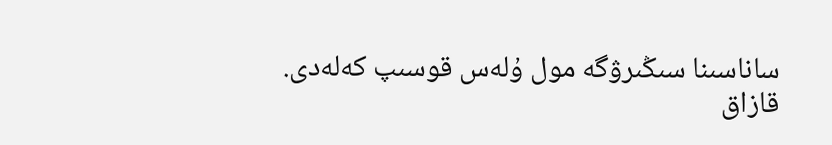ساناسىنا سىڭىرۋگە مول ۇلەس قوسىپ كەلەدى. قازاق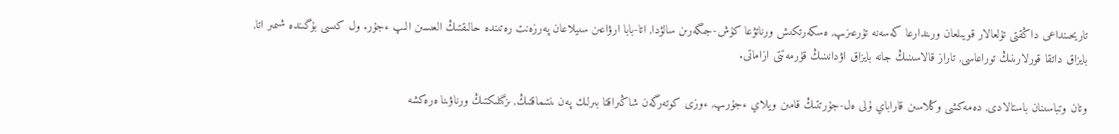تاريحىنداعى داڭقتى تۇلعالار قويىلعان ورىندارعا كەسەنە تۇرعىزىپ, ەسكەرتكىش ورناتۋعا كۇش-جىگەرىن سالۋدا, اتا-بابا ارۋاعىن سىيلاعان پەرزەنت رەتىندە حالىقتىڭ العىسىن الىپ ءجۇر. ول كىسى بۇگىندە شىمىر اتا, بايزاق داتقا قورلارىنىڭ توراعاسى, تاراز قالاسىنىڭ جانە بايزاق اۋدانىنىڭ قۇرمەتتى ازاماتى.

وتان وتباسىنان باستالادى, دەمەكشى وڭلاسىن قاراباي ۇلى ەل-جۇرتتىڭ قامىن ويلاي ءجۇرىپ, ءوزى كوتەرگەن شاڭىراقتا بىرلىك پەن ىنتىماقتىڭ, ىزگىلىكتىڭ ورناۋىنا ەرەكشە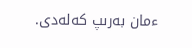ءمان بەرىپ كەلەدى.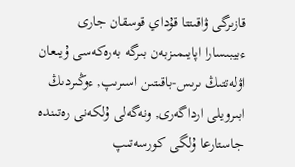قازىرگى ۋاقىتتا قۇداي قوسقان جارى ءبيبىسارا اپايىمىزبەن بىرگە بەرەكەسى ۇيىعان اۋلەتتىڭ ىرىس-باقىتىن اسىرىپ, ءوڭىردىڭ ابىرويلى ارداگەرى, ونەگەلى ۇلكەنى رەتىندە جاستارعا ۇلگى كورسەتىپ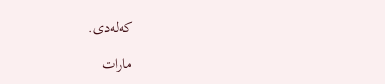كەلەدى.

مارات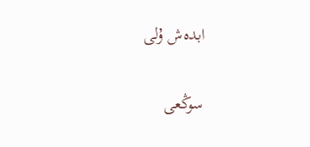ابدەش ۇلى

سوڭعى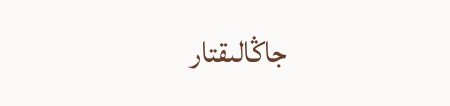جاڭالىقتار